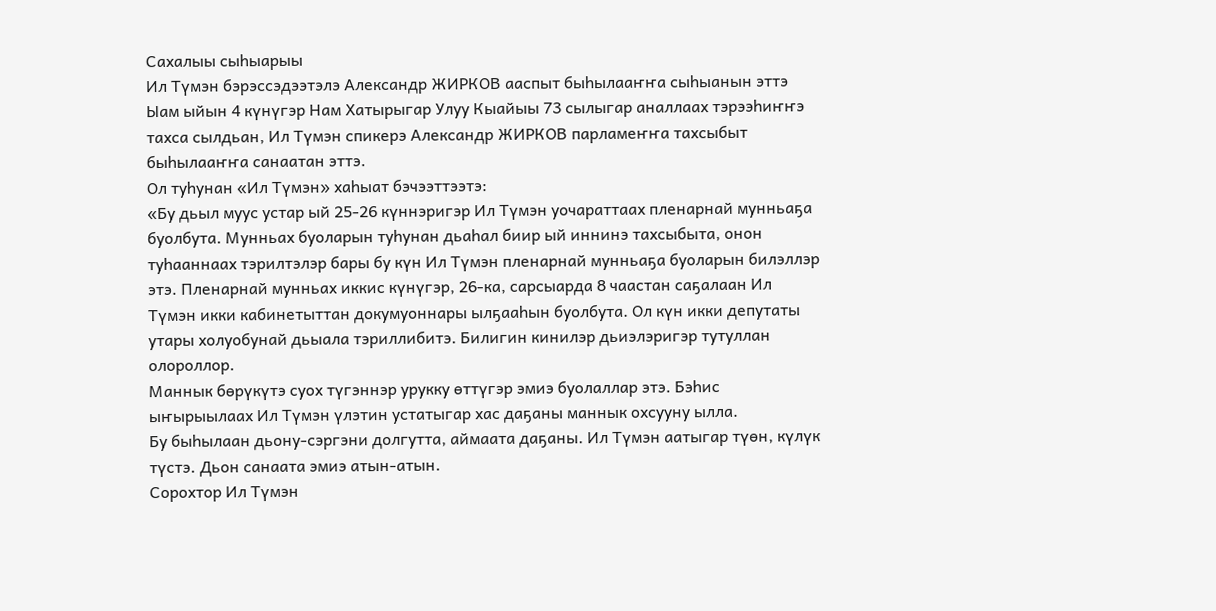Сахалыы сыhыарыы
Ил Түмэн бэрэссэдээтэлэ Александр ЖИРКОВ ааспыт быһылааҥҥа сыһыанын эттэ
Ыам ыйын 4 күнүгэр Нам Хатырыгар Улуу Кыайыы 73 сылыгар аналлаах тэрээһиҥҥэ тахса сылдьан, Ил Түмэн спикерэ Александр ЖИРКОВ парламеҥҥа тахсыбыт быһылааҥҥа санаатан эттэ.
Ол туһунан «Ил Түмэн» хаһыат бэчээттээтэ:
«Бу дьыл муус устар ый 25-26 күннэригэр Ил Түмэн уочараттаах пленарнай мунньаҕа буолбута. Мунньах буоларын туһунан дьаһал биир ый иннинэ тахсыбыта, онон туһааннаах тэрилтэлэр бары бу күн Ил Түмэн пленарнай мунньаҕа буоларын билэллэр этэ. Пленарнай мунньах иккис күнүгэр, 26-ка, сарсыарда 8 чаастан саҕалаан Ил Түмэн икки кабинетыттан докумуоннары ылҕааһын буолбута. Ол күн икки депутаты утары холуобунай дьыала тэриллибитэ. Билигин кинилэр дьиэлэригэр тутуллан олороллор.
Маннык бөрүкүтэ суох түгэннэр урукку өттүгэр эмиэ буолаллар этэ. Бэһис ыҥырыылаах Ил Түмэн үлэтин устатыгар хас даҕаны маннык охсууну ылла.
Бу быһылаан дьону-сэргэни долгутта, аймаата даҕаны. Ил Түмэн аатыгар түөн, күлүк түстэ. Дьон санаата эмиэ атын-атын.
Сорохтор Ил Түмэн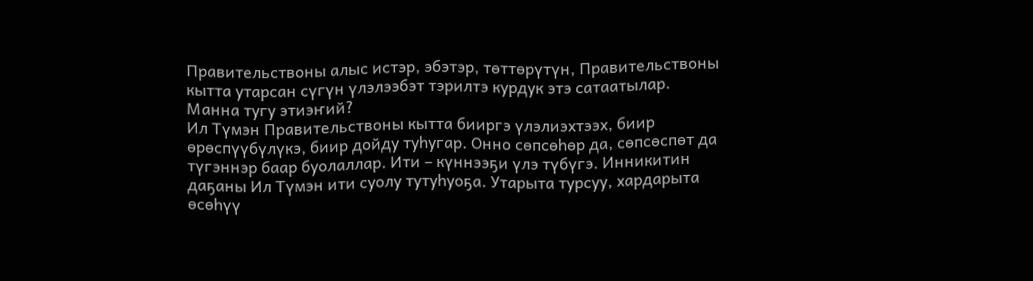Правительствоны алыс истэр, эбэтэр, төттөрүтүн, Правительствоны кытта утарсан сүгүн үлэлээбэт тэрилтэ курдук этэ сатаатылар.
Манна тугу этиэҥий?
Ил Түмэн Правительствоны кытта бииргэ үлэлиэхтээх, биир өрөспүүбүлүкэ, биир дойду туһугар. Онно сөпсөһөр да, сөпсөспөт да түгэннэр баар буолаллар. Ити – күннээҕи үлэ түбүгэ. Инникитин даҕаны Ил Түмэн ити суолу тутуһуоҕа. Утарыта турсуу, хардарыта өсөһүү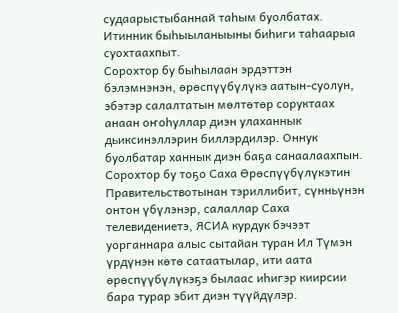судаарыстыбаннай таһым буолбатах. Итинник быһыыланыыны биһиги таһаарыа суохтаахпыт.
Сорохтор бу быһылаан эрдэттэн бэлэмнэнэн, өрөспүүбүлүкэ аатын-суолун, эбэтэр салалтатын мөлтөтөр соруктаах анаан оҥоһуллар диэн улаханнык дьиксинэллэрин биллэрдилэр. Оннук буолбатар ханнык диэн баҕа санаалаахпын.
Сорохтор бу тоҕо Саха Өрөспүүбүлүкэтин Правительствотынан тэриллибит, сүнньүнэн онтон үбүлэнэр, салаллар Саха телевидениетэ, ЯСИА курдук бэчээт уорганнара алыс сытайан туран Ил Түмэн үрдүнэн көтө сатаатылар, ити аата өрөспүүбүлүкэҕэ былаас иһигэр киирсии бара турар эбит диэн түүйдүлэр.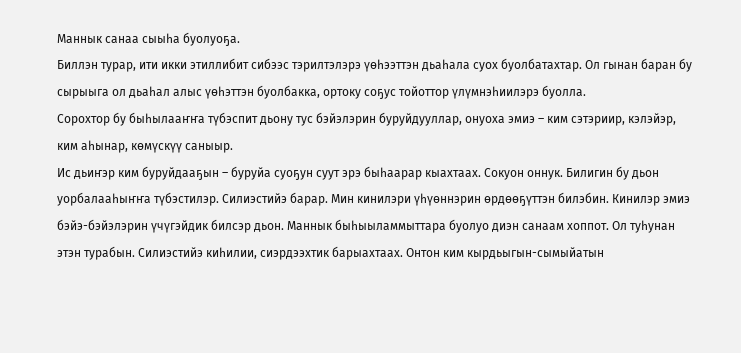Маннык санаа сыыһа буолуоҕа.
Биллэн турар, ити икки этиллибит сибээс тэрилтэлэрэ үөһээттэн дьаһала суох буолбатахтар. Ол гынан баран бу сырыыга ол дьаһал алыс үөһэттэн буолбакка, ортоку соҕус тойоттор үлүмнэһиилэрэ буолла.
Сорохтор бу быһылааҥҥа түбэспит дьону тус бэйэлэрин буруйдууллар, онуоха эмиэ – ким сэтэриир, кэлэйэр, ким аһынар, көмүскүү саныыр.
Ис дьиҥэр ким буруйдааҕын – буруйа суоҕун суут эрэ быһаарар кыахтаах. Сокуон оннук. Билигин бу дьон уорбалааһыҥҥа түбэстилэр. Силиэстийэ барар. Мин кинилэри үһүөннэрин өрдөөҕүттэн билэбин. Кинилэр эмиэ бэйэ-бэйэлэрин үчүгэйдик билсэр дьон. Маннык быһыыламмыттара буолуо диэн санаам хоппот. Ол туһунан этэн турабын. Силиэстийэ киһилии, сиэрдээхтик барыахтаах. Онтон ким кырдьыгын-сымыйатын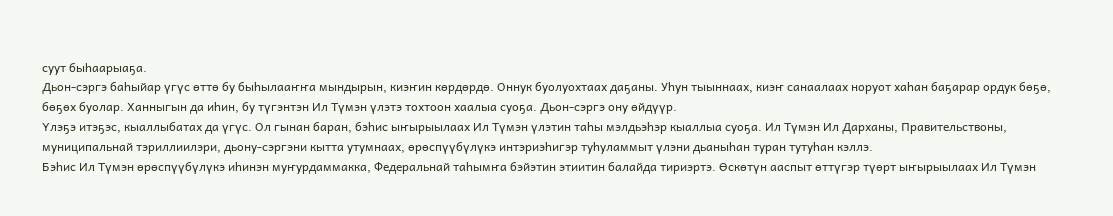суут быһаарыаҕа.
Дьон-сэргэ баһыйар үгүс өттө бу быһылааҥҥа мындырын, киэҥин көрдөрдө. Оннук буолуохтаах даҕаны. Уһун тыыннаах, киэҥ санаалаах норуот хаһан баҕарар ордук бөҕө, бөҕөх буолар. Ханныгын да иһин, бу түгэнтэн Ил Түмэн үлэтэ тохтоон хаалыа суоҕа. Дьон-сэргэ ону өйдүүр.
Үлэҕэ итэҕэс, кыаллыбатах да үгүс. Ол гынан баран, бэһис ыҥырыылаах Ил Түмэн үлэтин таһы мэлдьэһэр кыаллыа суоҕа. Ил Түмэн Ил Дарханы, Правительствоны, муниципальнай тэриллиилэри, дьону-сэргэни кытта утумнаах, өрөспүүбүлүкэ интэриэһигэр туһуламмыт үлэни дьаныһан туран тутуһан кэллэ.
Бэһис Ил Түмэн өрөспүүбүлүкэ иһинэн муҥурдаммакка, Федеральнай таһымҥа бэйэтин этиитин балайда тириэртэ. Өскөтүн ааспыт өттүгэр түөрт ыҥырыылаах Ил Түмэн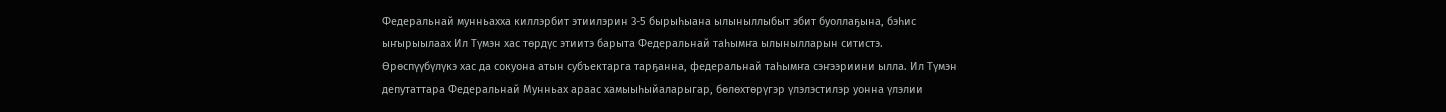Федеральнай мунньахха киллэрбит этиилэрин 3-5 бырыһыана ылыныллыбыт эбит буоллаҕына, бэһис ыҥырыылаах Ил Түмэн хас төрдүс этиитэ барыта Федеральнай таһымҥа ылынылларын ситистэ.
Өрөспүүбүлүкэ хас да сокуона атын субъектарга тарҕанна, федеральнай таһымҥа сэҥээриини ылла. Ил Түмэн депутаттара Федеральнай Мунньах араас хамыыһыйаларыгар, бөлөхтөрүгэр үлэлэстилэр уонна үлэлии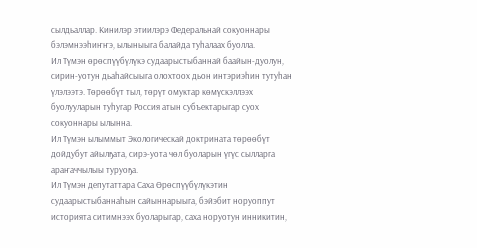сылдьаллар. Кинилэр этиилэрэ Федеральнай сокуоннары бэлэмнээһиҥҥэ, ылыныыга балайда туһалаах буолла.
Ил Түмэн өрөспүүбүлүкэ судаарыстыбаннай баайын-дуолун, сирин-уотун дьаһайсыыга олохтоох дьон интэриэһин тутуһан үлэлээтэ. Төрөөбүт тыл, төрүт омуктар көмүскэллээх буолууларын туһугар Россия атын субъектарыгар суох сокуоннары ылынна.
Ил Түмэн ылыммыт Экологическай доктрината төрөөбүт дойдубут айылҕата, сирэ-уота чөл буоларын үгүс сылларга араҥаччылыы туруоҕа.
Ил Түмэн депутаттара Саха Өрөспүүбүлүкэтин судаарыстыбаннаһын сайыннарыыга, бэйэбит норуоппут историята ситимнээх буоларыгар, саха норуотун инникитин,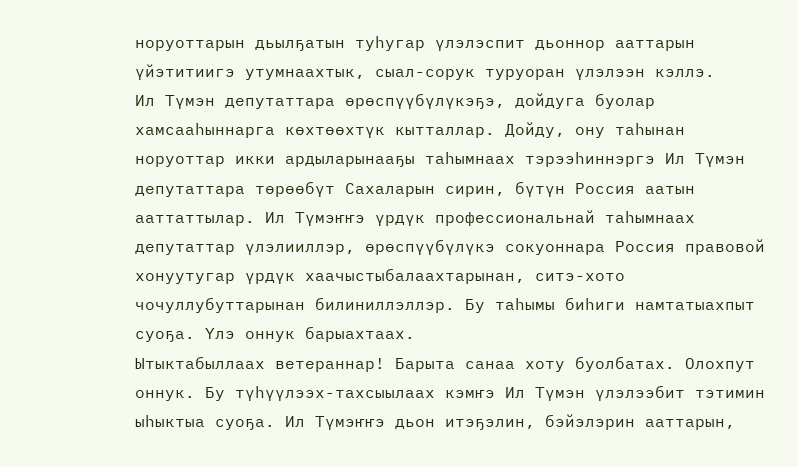норуоттарын дьылҕатын туһугар үлэлэспит дьоннор ааттарын үйэтитиигэ утумнаахтык, сыал-сорук туруоран үлэлээн кэллэ.
Ил Түмэн депутаттара өрөспүүбүлүкэҕэ, дойдуга буолар хамсааһыннарга көхтөөхтүк кытталлар. Дойду, ону таһынан норуоттар икки ардыларынааҕы таһымнаах тэрээһиннэргэ Ил Түмэн депутаттара төрөөбүт Сахаларын сирин, бүтүн Россия аатын ааттаттылар. Ил Түмэҥҥэ үрдүк профессиональнай таһымнаах депутаттар үлэлииллэр, өрөспүүбүлүкэ сокуоннара Россия правовой хонуутугар үрдүк хаачыстыбалаахтарынан, ситэ-хото чочуллубуттарынан билиниллэллэр. Бу таһымы биһиги намтатыахпыт суоҕа. Үлэ оннук барыахтаах.
Ытыктабыллаах ветераннар! Барыта санаа хоту буолбатах. Олохпут оннук. Бу түһүүлээх-тахсыылаах кэмҥэ Ил Түмэн үлэлээбит тэтимин ыһыктыа суоҕа. Ил Түмэҥҥэ дьон итэҕэлин, бэйэлэрин ааттарын,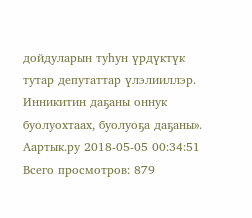дойдуларын туһун үрдүктүк тутар депутаттар үлэлииллэр. Инникитин даҕаны оннук буолуохтаах, буолуоҕа даҕаны».
Аартык.ру 2018-05-05 00:34:51 Всего просмотров: 879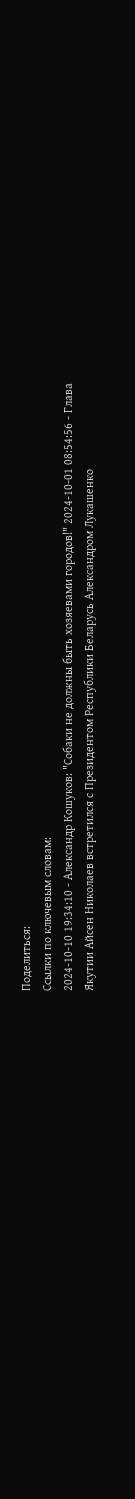Поделиться:
Ссылки по ключевым словам:
2024-10-10 19:34:10 - Александр Кошуков: "Собаки не должны быть хозяевами городов!" 2024-10-01 08:54:56 - Глава Якутии Айсен Николаев встретился с Президентом Республики Беларусь Александром Лукашенко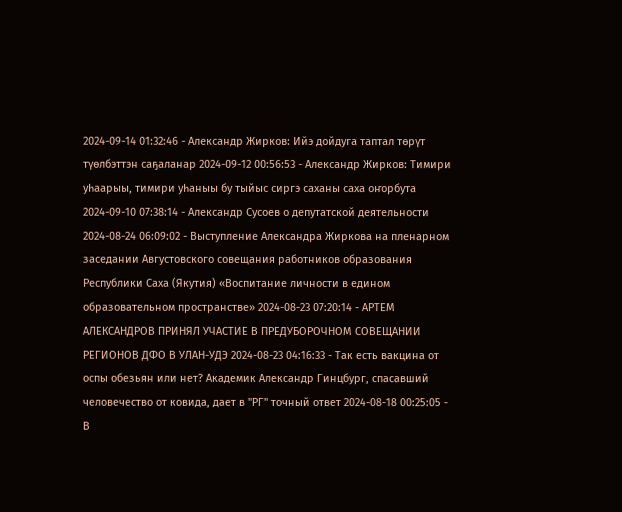2024-09-14 01:32:46 - Александр Жирков: Ийэ дойдуга таптал төрүт түөлбэттэн саҕаланар 2024-09-12 00:56:53 - Александр Жирков: Тимири уһаарыы, тимири уһаныы бу тыйыс сиргэ саханы саха оҥорбута 2024-09-10 07:38:14 - Александр Сусоев о депутатской деятельности 2024-08-24 06:09:02 - Выступление Александра Жиркова на пленарном заседании Августовского совещания работников образования Республики Саха (Якутия) «Воспитание личности в едином образовательном пространстве» 2024-08-23 07:20:14 - АРТЕМ АЛЕКСАНДРОВ ПРИНЯЛ УЧАСТИЕ В ПРЕДУБОРОЧНОМ СОВЕЩАНИИ РЕГИОНОВ ДФО В УЛАН-УДЭ 2024-08-23 04:16:33 - Так есть вакцина от оспы обезьян или нет? Академик Александр Гинцбург, спасавший человечество от ковида, дает в "РГ" точный ответ 2024-08-18 00:25:05 - В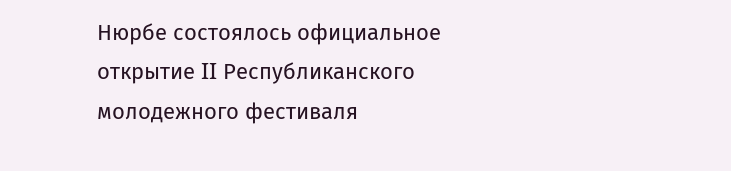Нюрбе состоялось официальное открытие II Республиканского молодежного фестиваля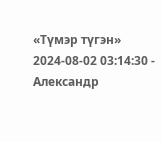«Түмэр түгэн» 2024-08-02 03:14:30 - Александр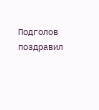Подголов поздравил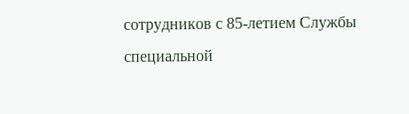сотрудников с 85-летием Службы специальной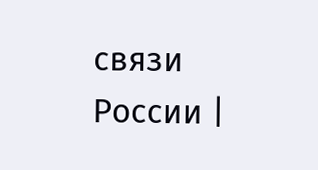связи России |